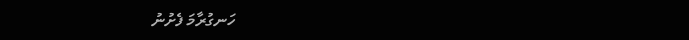ހަނގުރާމަ ފެށުނު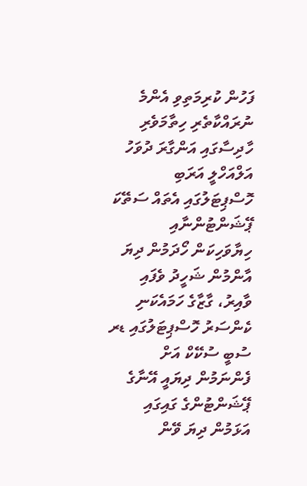ފަހުން ކުރިމަތިވި އެންމެ ނުރައްކާތެރި ހިތާމަވެރި ހާދިސާގައި އަންގާރަ ދުވަހު އަލްއަހްލީ އަރަބި ހޮސްޕިޓަލުގައި އެތައް ސަތޭކަ ޕޭޝަންޓުންނާއި ހިޔާވަހިކަން ހޯދަމުން ދިޔަ އާންމުން ޝަހީދު ވެފައި ވާއިރު، ގާޒާގެ ހަމައެކަނި ކެންސަރު ހޮސްޕިޓަލުގައި ޑރ ސުބީ ސުކޭކް އަށް ފެންނަމުން ދިޔައީ އޭނާގެ ޕޭޝަންޓުންގެ ގައިގައި އަޅަމުން ދިޔަ ވޭން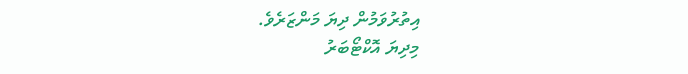އިތުރުވަމުން ދިޔަ މަންޒަރެވެ.
މިދިޔަ އޮކްޓޯބަރު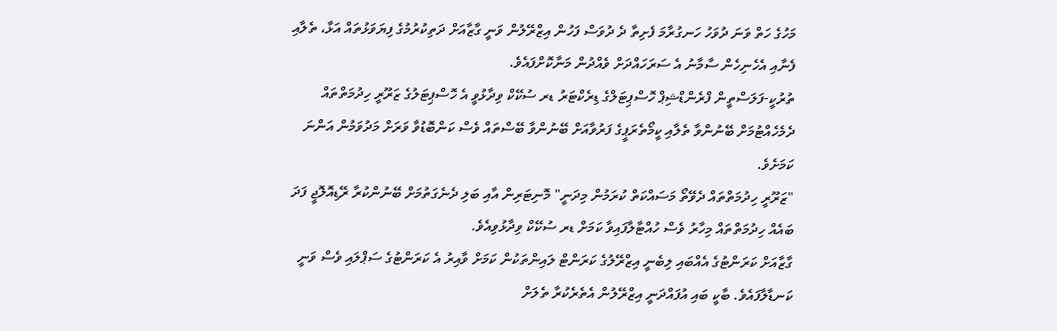މަހުގެ ހަތް ވަނަ ދުވަހު ހަނގުރާމަ ފެށިތާ ދެ ދުވަސް ފަހުން އިޒްރޭލުން ވަނީ ގާޒާއަށް ދަތިކުރުމުގެ ފިޔަވަޅުތައް އަޅާ، ތެލާއި ފެނާއި އެހެނިހެން ސާމާނު އެ ސަރަހައްދަށް ވެއްދުން މަނާކޮށްފައެވެ.
ތުރުކީ-ފަލަސްތީން ފްރެންޑްޝިޕް ހޮސްޕިޓަލްގެ ޑިރެކްޓަރު ޑރ ސުކޭކް ވިދާޅުވީ އެ ހޮސްޕިޓަލުގެ ޒަރޫރީ ހިދުމަތްތައް ދެމެހެއްޓުމަށް ބޭނުންވާ ތެލާއި ކީމޯތެރަޕީގެ ފަރުވާއަށް ބޭނުންވާ ބޭސްތައް ވެސް ކަންބޮޑުވާ ވަރަށް މަދުވަމުން އަންނަ ކަމަށެވެ.
"ޒަރޫރީ ހިދުމަތްތައް ދެވޭތޯ މަސައްކަތް ކުރަމުން މިދަނީ" މޮނިޓަރިން އާއި ބަލި ދެނެގަތުމަށް ބޭނުންކުރާ ރޭޑިއޮލޮޖީ ފަދަ ބައެއް ހިދުމަތްތައް މިހާރު ވެސް ހުއްޓާލާފައިވާ ކަމަށް ޑރ ސުކޭކް ވިދާޅުވިއެވެ.
ގާޒާއަށް ކަރަންޓުގެ އެއްބައި ލިބެނީ އިޒްރޭލުގެ ކަރަންޓް ލައިންތަކުން ކަމަށް ވާއިރު އެ ކަރަންޓުގެ ސަޕްލައި ވެސް ވަނީ ކަނޑާލާފައެވެ. ބާކީ ބައި އުފައްދަނީ އިޒްރޭލުން އެތެރެކުރާ ތެލަށް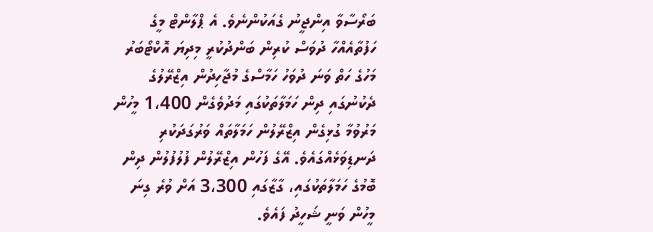ބަރޯސާވާ އިންޖީނު ގެއަކުންނެވެ. އެ ޕްލާންޓް މީގެ ހަފުތާއެއްހާ ދުވަސް ކުރިން ބަންދުކުރީ މިދިޔަ އޮކްޓޯބަރު މަހުގެ ހަތް ވަނަ ދުވަހު ހަމާސްގެ މުޖާހިދުން އިޒްރޭލުގެ ދެކުނުގައި ދިން ހަމަލާތަކުގައި މަދުވެގެން 1،400 މީހުން މަރުވުމާ ގުޅިގެން އިޒްރޭލުން ހަމަލާތައް ވަރުގަދަކުރި ދަނޑިވަޅެއްގައެވެ. އޭގެ ފަހުން އިޒްރޭލުން ފުލުފުލުން ދިން ބޮމުގެ ހަމަލާތަކުގައި، ގާޒާގައި 3،300 އަށް ވުރެ ގިނަ މީހުން ވަނީ ޝަހީދު ފައެވެ.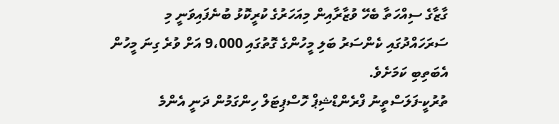ގާޒާގެ ސިއްހަތާ ބެހޭ ވުޒާރާއިން މިއަހަރުގެ ކުރީކޮޅު ބުނެފައިވަނީ މި ސަރަހައްދުގައި ކެންސަރު ބަލި މީހުންގެ ގޮތުގައި 9،000 އަށް ވުރެ ގިނަ މީހުން އެބަތިބި ކަމަށެވެ.
ތުރުކީ-ފަލަސްތީނު ފްރެންޑްޝިޕް ހޮސްޕިޓަލް ހިންގަމުން ދަނީ އެންމެ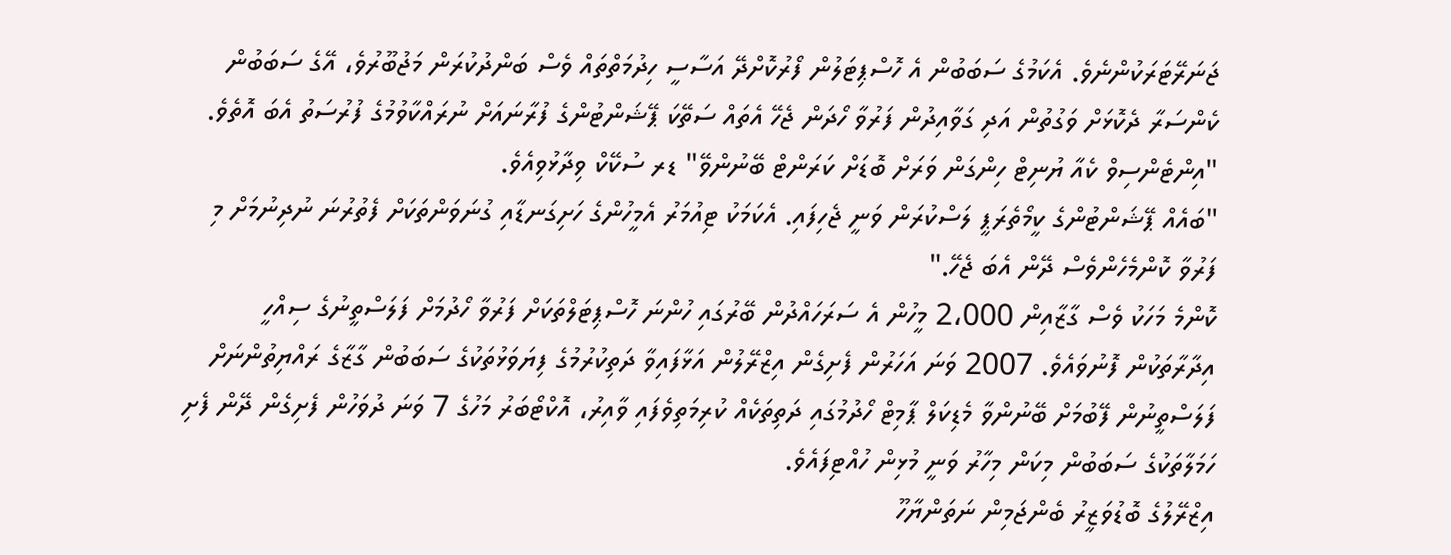ޖަނަރޭޓަރަކުންނެވެ. އެކަމުގެ ސަބަބުން އެ ހޮސްޕިޓަލުން ފޯރުކޮށްދޭ އަސާސީ ހިދުމަތްތައް ވެސް ބަންދުކުރަން މަޖުބޫރުވެ، އޭގެ ސަބަބުން ކެންސަރާ ދެކޮޅަށް ވަގުތުން އަދި ގަވާއިދުން ފަރުވާ ހޯދަން ޖެހޭ އެތައް ސަތޭކަ ޕޭޝަންޓުންގެ ފުރާނައަށް ނުރައްކާވުމުގެ ފުރުސަތު އެބަ އޮތެވެ.
"އިންޓެންސިވް ކެއާ ޔުނިޓް ހިންގަން ވަރަށް ބޮޑަށް ކަރަންޓް ބޭނުންވޭ" ޑރ ސުކޭކް ވިދާޅުވިއެވެ.
"ބައެއް ޕޭޝަންޓުންގެ ކީމޯތެރަޕީ ލަސްކުރަން ވަނީ ޖެހިފައި. އެކަމަކު ޓިއުމަރު އެމީހުންގެ ހަށިގަނޑާއި ގުނަވަންތަކަށް ފެތުރުނަ ނުދިނުމަށް މި ފަރުވާ ކޮންމެހެންވެސް ދޭން އެބަ ޖެހޭ."
ކޮންމެ މަހަކު ވެސް ގާޒާއިން 2،000 މީހުން އެ ސަރަހައްދުން ބޭރުގައި ހުންނަ ހޮސްޕިޓަލްތަކަށް ފަރުވާ ހޯދުމަށް ފަލަސްތީނުގެ ސިއްހީ އިދާރާތަކުން ފޮނުވައެވެ. 2007 ވަނަ އަހަރުން ފެށިގެން އިޒްރޭލުން އަޅާފައިވާ ދަތިކުރުމުގެ ފިޔަވަޅުތަކުގެ ސަބަބުން ގާޒާގެ ރައްޔިތުންނަށް ފަލަސްތީނުން ފޭބުމަށް ބޭނުންވާ މެޑިކަލް ޕާމިޓް ހޯދުމުގައި ދަތިތަކެއް ކުރިމަތިވެފައި ވާއިރު، އޮކްޓޯބަރު މަހުގެ 7 ވަނަ ދުވަހުން ފެށިގެން ދޭން ފެށި ހަމަލާތަކުގެ ސަބަބުން މިކަން މިހާރު ވަނީ މުޅިން ހުއްޓިފައެވެ.
އިޒްރޭލުގެ ބޮޑުވަޒީރު ބެންޖަމިން ނަތަންޔާހޫ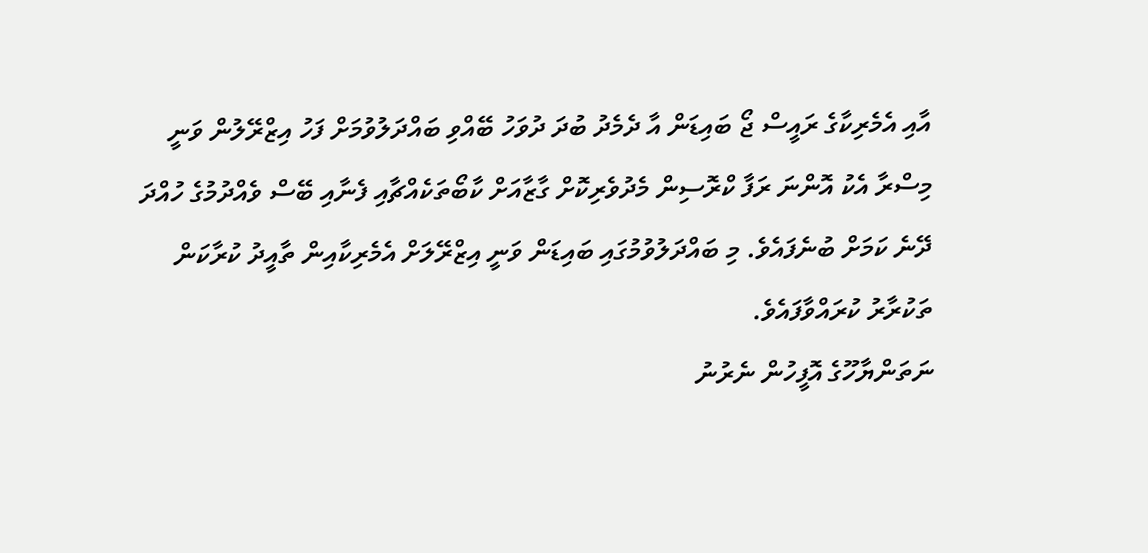އާއި އެމެރިކާގެ ރައީސް ޖޯ ބައިޑަން އާ ދެމެދު ބުދަ ދުވަހު ބޭއްވި ބައްދަލުވުމަށް ފަހު އިޒްރޭލުން ވަނީ މިސްރާ އެކު އޮންނަ ރަފާ ކްރޮސިން މެދުވެރިކޮށް ގާޒާއަށް ކާބޯތަކެއްޗާއި ފެނާއި ބޭސް ވެއްދުމުގެ ހުއްދަ ދޭނެ ކަމަށް ބުނެފައެވެ. މި ބައްދަލުވުމުގައި ބައިޑަން ވަނީ އިޒްރޭލަށް އެމެރިކާއިން ތާއީދު ކުރާކަން ތަކުރާރު ކުރައްވާފައެވެ.
ނަތަންޔާހޫގެ އޮފީހުން ނެރުނު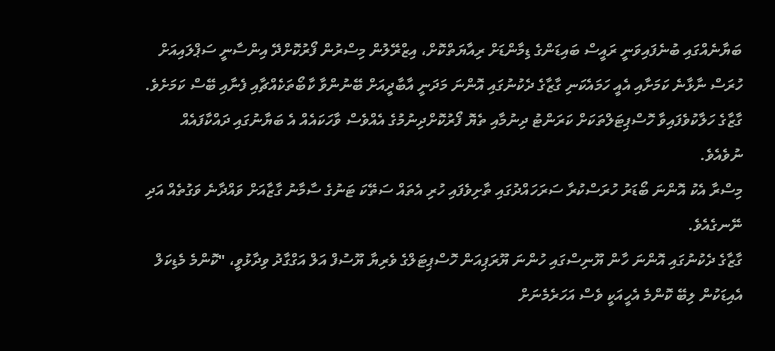ބަޔާނެއްގައި ބުނެފައިވަނީ ރައީސް ބައިޑަންގެ ޑިމާންޑަށް ރިއާޔަތްކޮށް، އިޒްރޭލުން މިސްރުން ފޯރުކޮށްދޭ އިންސާނީ ސަޕްލައިއަށް ހުރަސް ނާޅާނެ ކަމަށާއި އެއީ ހަމައެކަނި ގާޒާގެ ދެކުނުގައި އޮންނަ މަދަނީ އާބާދީއަށް ބޭނުންވާ ކާބޯތަކެއްޗާއި ފެނާއި ބޭސް ކަމަށެވެ.
ގާޒާގެ ހަލާކުވެފައިވާ ހޮސްޕިޓަލްތަކަށް ކަރަންޓު ދިނުމާއި ތެޔޮ ފޯރުކޮށްދިނުމުގެ އެއްވެސް ވާހަކައެއް އެ ބަޔާނުގައި ދައްކާފައެއް ނުވެއެވެ.
މިސްރާ އެކު އޮންނަ ބޯޑަރު ހުރަސްކުރާ ސަރަހައްދުގައި ތާށިވެފައި ހުރި އެތައް ސަތޭކަ ޓަނުގެ ސާމާނު ގާޒާއަށް ވައްދާނެ ވަގުތެއް އަދި ނޭނގެއެވެ.
ގާޒާގެ ދެކުނުގައި އޮންނަ ހާން ޔޫނިސްގައި ހުންނަ ޔޫރަޕިއަން ހޮސްޕިޓަލްގެ ވެރިޔާ ޔޫސުފް އަލް އަގްގާދު ވިދާޅުވީ، "ކޮންމެ މެޑިކަލް އެއިޑަކުން ލިބޭ ކޮންމެ އެހީއަކީ ވެސް އަހަރެމެނަށް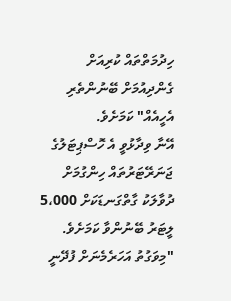ހިދުމަތްތައް ކުރިއަށް ގެންދިއުމަށް ބޭނުންތެރި އެހީއެއް" ކަމަށެވެ.
އޭނާ ވިދާޅުވީ އެ ހޮސްޕިޓަލުގެ ޖަނަރޭޓަރުތައް ހިންގުމަށް ދުވާލަކު ގާތްގަނޑަކަށް 5،000 ލީޓަރު ބޭނުންވާ ކަމަށެވެ. "މިވަގުތު އަހަރެމެނަށް ފުދޭނީ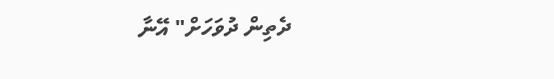ދެތިން ދުވަހަށް" އޭނާ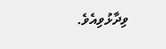ވިދާޅުވިއެވެ.